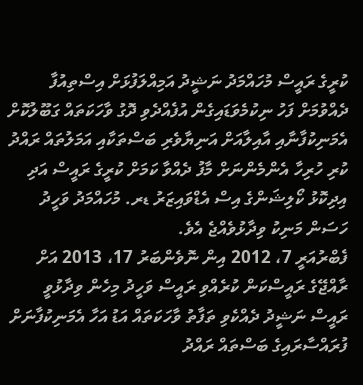ކުރީގެ ރައީސް މުހައްމަދު ނަޝީދު އަމިއްލަފުޅަށް އިސްތިއުފާ ދެއްވުމަށް ފަހު ނިކުމެވަޑައިގެން އުފެއްދެވި ދޮގު ވާހަކަތައް ގަބޫލުކޮށް އެމަނިކުފާނާއި އާއިލާއަށް އަނިޔާވެރި ބަސްތަކާއި އަމަލުތައް ރައްދު ކުރި ހުރިހާ އެންމެންނަށް މާފު ދެއްވާ ކަމަށް ކުރީގެ ރައީސް އަދި އިދިކޮޅު ކޯލިޝަންގެ އިސް އެޑްވައިޒަރު ޑރ. މުހައްމަދު ވަހީދު ހަސަން މަނިކު ވިދާޅުވެއްޖެ އެވެ.
ފެބްރުއަރީ 7، 2012 އިން ނޮވެންބަރު 17، 2013 އަށް ރާއްޖޭގެ ރައީސްކަން ކުރެއްވި ރައީސް ވަހީދު މިހެން ވިދާޅުވީ ރައީސް ނަޝީދު ދެއްކެވި ތަފާތު ވާހަކަތައް އަޑު އަހާ އެމަނިކުފާނަށް ފުރައްސާރައިގެ ބަސްތައް ރައްދު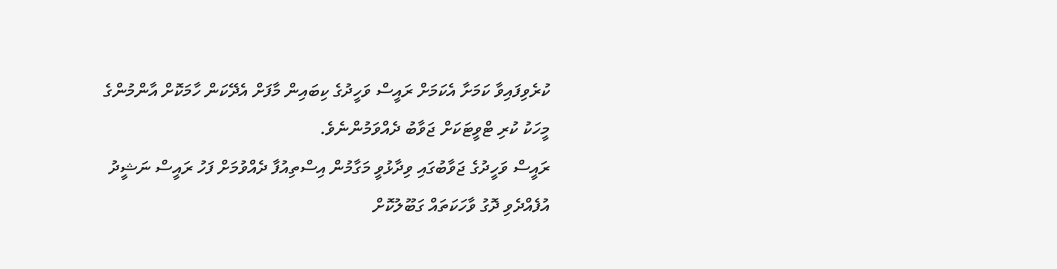ކުރެވިފައިވާ ކަމަށާ އެކަމަށް ރައީސް ވަހީދުގެ ކިބައިން މާފަށް އެދޭކަން ހާމަކޮށް އާންމުންގެ މީހަކު ކުރި ޓްވީޓަކަށް ޖަވާބު ދެއްވަމުންނެވެ.
ރައީސް ވަހީދުގެ ޖަވާބުގައި ވިދާޅުވީ މަގާމުން އިސްތިއުފާ ދެއްވުމަށް ފަހު ރައީސް ނަޝީދު އުފެއްދެވި ދޮގު ވާހަކަތައް ގަބޫލުކޮށް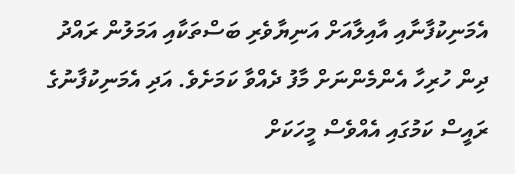އެމަނިކުފާނާއި އާއިލާއަށް އަނިޔާވެރި ބަސްތަކާއި އަމަލުން ރައްދު ދިން ހުރިހާ އެންމެންނަށް މާފު ދެއްވާ ކަމަށެވެ. އަދި އެމަނިކުފާނުގެ ރައީސް ކަމުގައި އެއްވެސް މީހަކަށް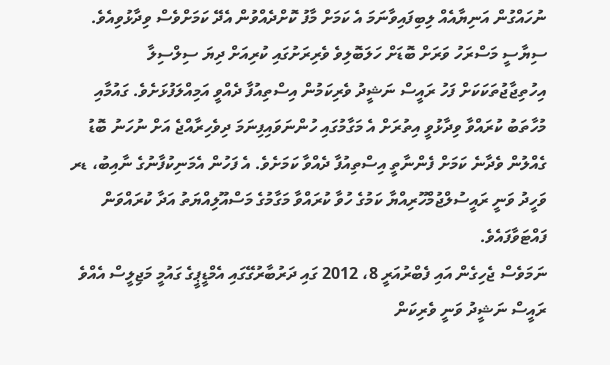ނުހައްގުން އަނިޔާއެއް ލިބިފައިވާނަމަ އެ ކަމަށް މާފު ކޮށްދެއްވުން އެދޭ ކަމަށްވެސް ވިދާޅުވިއެވެ.
ސިޔާސީ މަސްރަހު ވަރަށް ބޮޑަށް ހަލަބޮލިވެ ވެރިރަށުގައި ކުރިއަށް ދިޔަ ސިލްސިލާ އިހުތިޖާޖުތަކަކަށް ފަހު ރައީސް ނަޝީދު ވެރިކަމުން އިސްތިއުފާ ދެއްވީ އަމިއްލަފުޅަށެވެ. ގައުމާއި މުހާތަބު ކުރައްވާ ވިދާޅުވީ އިތުރަށް އެ މަގާމުގައި ހުންނަވައިފިނަމަ ދިވެހިރާއްޖެ އަށް ނުހަނު ބޮޑު ގެއްލުން ވެދާނެ ކަމަށް ފެންނާތީ އިސްތިއުފާ ދެއްވާ ކަމަށެވެ. އެ ފަހުން އެމަނިކުފާނުގެ ނާއިބު، ޑރ ވަހީދު ވަނީ ރައީސުލްޖުމްހޫރިއްޔާ ކަމުގެ ހުވާ ކުރައްވާ މަގާމުގެ މަސްއޫލިއްޔަތު އަދާ ކުރައްވަން ފައްޓަވާފައެވެ.
ނަމަވެސް ޖެހިގެން އައި ފެބްރުއަރީ 8، 2012 ގައި ދަރުބާރުގޭގައި އެމްޑީޕީގެ ގައުމީ މަޖިލީސް އެއްވެ ރައީސް ނަޝީދު ވަނީ ވެރިކަން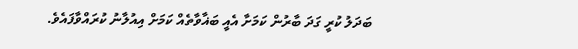ބަދަލު ކުރީ ގަދަ ބާރުން ކަމަށާ އެއީ ބަޣާވާތެއް ކަމަށް އިއުލާނު ކުރައްވާފައެވެ.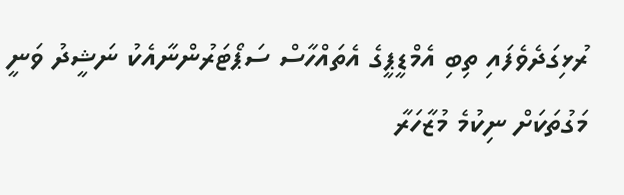ރުޅިގަދެވެފައި ތިބި އެމްޑީޕީގެ އެތައްހާސް ސަޕޯޓަރުންނާއެކު ނަޝީދު ވަނީ މަގުތަކަށް ނިކުމެ މުޒާހަރާ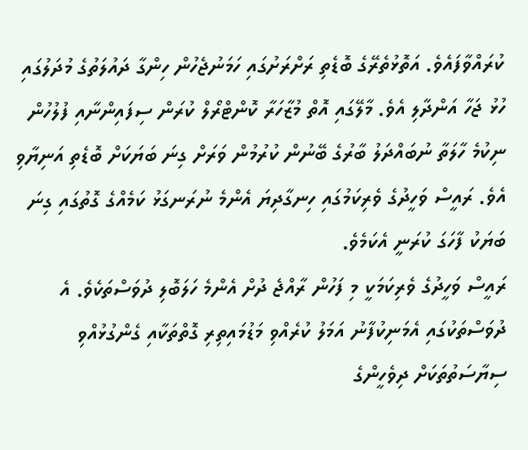ކުރައްވާފައެވެ. އަތޮޅުތެރޭގެ ބޮޑެތި ރަށްރަށުގައި ހަމަނުޖެހުން ހިންގާ ދައުލަތުގެ މުދަލުގައި ހުޅު ޖަހާ އަންދާލި އެވެ. މާލޭގައި އޮތް މުޒާހަރާ ކޮންޓްރޯލް ކުރަން ސިފައިންނާއި ފުލުހުން ނިކުމެ ހާލަތާ ނުބައްދަލު ބާރުގެ ބޭނުން ކުރުމުން ވަރަށް ގިނަ ބަޔަކަށް ބޮޑެތި އަނިޔާވި އެވެ. ރައީސް ވަހީދުގެ ވެރިކަމުގައި ހިނގާދިޔަ އެންމެ ނުރަނގަޅު ކަމެއްގެ ގޮތުގައި ގިނަ ބަޔަކު ފާހަގަ ކުރަނީ އެކަމެވެ.
ރައީސް ވަހީދުގެ ވެރިކަމަކީ މި ފަހުން ރާއްޖެ ދުށް އެންމެ ހަލަބޮލި ދުވަސްތަކެވެ. އެ ދުވަސްތަކުގައި އެމަނިކުފާނު އަމަލު ކުރެއްވި މަޑުމައިތިރި ގޮތްތަކާއި ގެންގުޅުއްވި ސިޔާސަތުތަކަށް ދިވެހީންގެ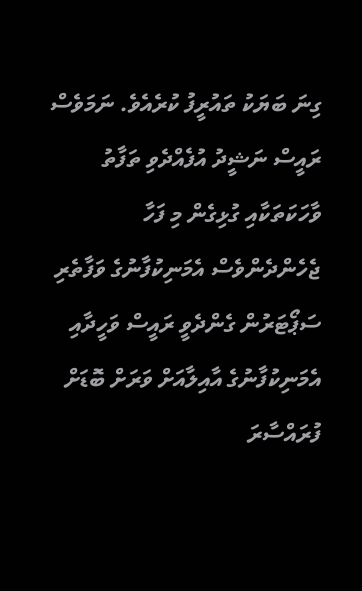ގިނަ ބަޔަކު ތައުރީފު ކުރެއެވެ. ނަމަވެސް ރައީސް ނަޝީދު އުފެއްދެވި ތަފާތު ވާހަކަތަކާއި ގުޅިގެން މި ފަހާ ޖެހެންދެންވެސް އެމަނިކުފާނުގެ ވަފާތެރި ސަޕޯޓަރުން ގެންދެވީ ރައީސް ވަހީދާއި އެމަނިކުފާނުގެ އާއިލާއަށް ވަރަށް ބޮޑަށް ފުރައްސާރަ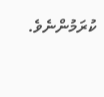ކުރަމުންނެވެ.